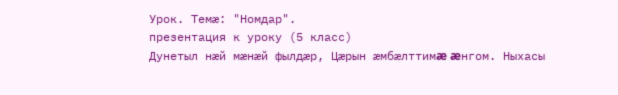Урок. Темæ: "Номдар".
презентация к уроку (5 класс)
Дунетыл нæй мæнæй фылдæр, Цæрын æмбæлттимæ æнгом. Ныхасы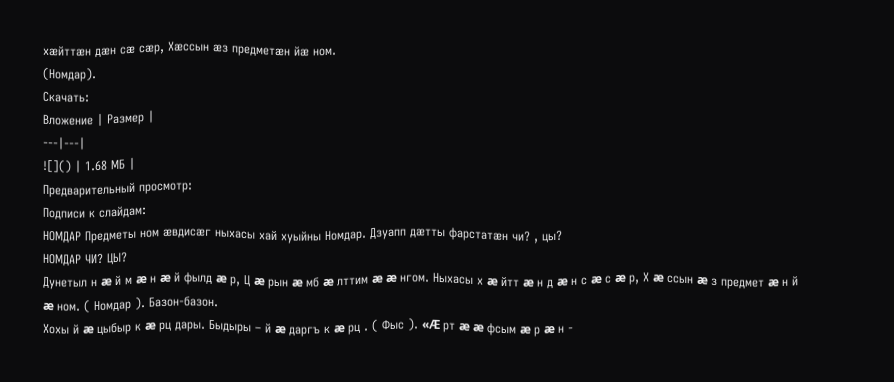хæйттæн дæн сæ сæр, Хæссын æз предметæн йæ ном.
(Номдар).
Скачать:
Вложение | Размер |
---|---|
![]() | 1.68 МБ |
Предварительный просмотр:
Подписи к слайдам:
НОМДАР Предметы ном æвдисæг ныхасы хай хуыйны Номдар. Дзуапп дæтты фарстатæн чи? , цы?
НОМДАР ЧИ? ЦЫ?
Дунетыл н æ й м æ н æ й фылд æ р, Ц æ рын æ мб æ лттим æ æ нгом. Ныхасы х æ йтт æ н д æ н с æ с æ р, Х æ ссын æ з предмет æ н й æ ном. ( Номдар ). Базон-базон.
Хохы й æ цыбыр к æ рц дары. Быдыры – й æ даргъ к æ рц . ( Фыс ). «Æ рт æ æ фсым æ р æ н -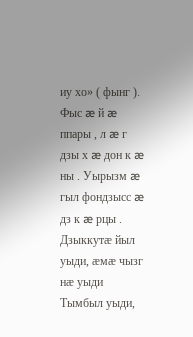иу хо» ( фынг ). Фыс æ й æ ппары , л æ г дзы х æ дон к æ ны . Уырызм æ гыл фондзысс æ дз к æ рцы .
Дзыккутæ йыл уыди, æмæ чызг нæ уыди Тымбыл уыди,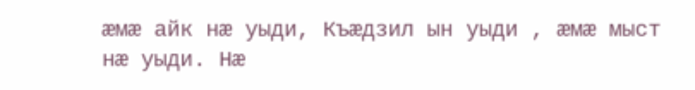æмæ айк нæ уыди, Къæдзил ын уыди , æмæ мыст нæ уыди. Нæ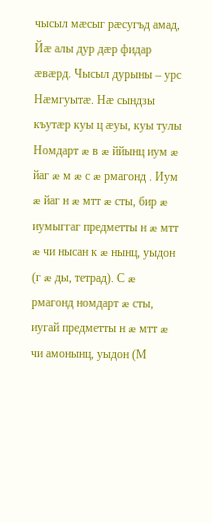чысыл мæсыг рæсугъд амад, Йæ алы дур дæр фидар æвæрд. Чысыл дурыны – урс Нæмгуытæ. Нæ сындзы къутæр куы ц æуы, куы тулы
Номдарт æ в æ ййынц иум æ йаг æ м æ с æ рмагонд . Иум æ йаг н æ мтт æ сты, бир æ иумыггаг предметты н æ мтт æ чи нысан к æ нынц, уыдон (г æ ды, тетрад). С æ рмагонд номдарт æ сты, иугай предметты н æ мтт æ чи амонынц, уыдон (М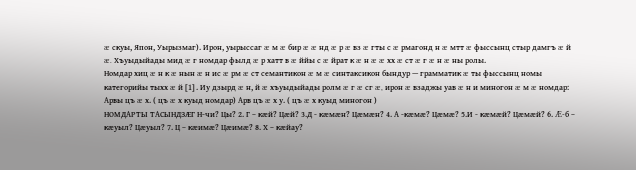æ скуы, Япон, Уырызмаг). Ирон, уырыссаг æ м æ бир æ æ нд æ р æ вз æ гты с æ рмагонд н æ мтт æ фыссынц стыр дамгъ æ й æ. Хъуыдыйады мид æ г номдар фылд æ р хатт в æ ййы с æ йрат к æ н æ æ хх æ ст æ г æ н æ ны ролы.
Номдар хиц æ н к æ нын æ н ис æ рм æ ст семантикон æ м æ синтаксикон бындур — грамматик æ ты фыссынц номы категорийы тыхх æ й [1] . Иу дзырд æ н, й æ хъуыдыйады ролм æ г æ сг æ, ирон æ взаджы уав æ н и миногон æ м æ номдар: Арвы цъ æ х. ( цъ æ х куыд номдар) Арв цъ æ х у. ( цъ æ х куыд миногон )
НОМДАРТЫ ТАСЫНДЗÆГ Н-чи? Цы? 2. Г – кæй? Цæй? 3.Д - кæмæн? Цæмæн? 4. А -кæмæ? Цæмæ? 5.И - кæмæй? Цæмæй? 6. Æ-б – кæуыл? Цæуыл? 7. Ц – кæимæ? Цæимæ? 8. Х – кæйау?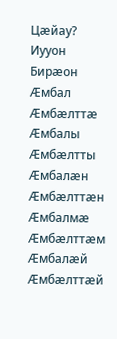Цæйау? Иууон Бирæон Æмбал Æмбæлттæ Æмбалы Æмбæлтты Æмбалæн Æмбæлттæн Æмбалмæ Æмбæлттæм Æмбалæй Æмбæлттæй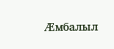Æмбалыл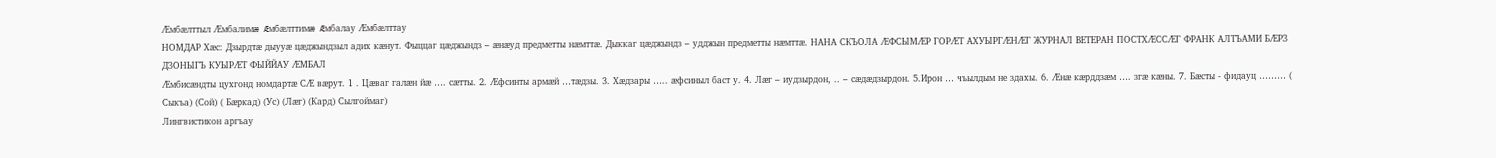Æмбæлттыл Æмбалимæ Æмбæлттимæ Æмбалау Æмбæлттау
НОМДАР Хæс: Дзырдтæ дыууæ цæджындзыл адих кæнут. Фыццаг цæджындз – æнæуд предметты нæмттæ. Дыккаг цæджындз – удджын предметты нæмттæ. НАНА СКЪОЛА ÆФСЫМÆР ГОРÆТ АХУЫРГÆНÆГ ЖУРНАЛ ВЕТЕРАН ПОСТХÆССÆГ ФРАНК АЛТЪАМИ БÆРЗ ДЗОНЫГЪ КУЫРÆТ ФЫЙЙАУ ÆМБАЛ
Æмбисæндты цухгонд номдартæ СÆ вæрут. 1 . Цæваг галæн йæ …. сæтты. 2. Æфсинты армæй …тæдзы. 3. Хæдзары ….. æфсиныл баст у. 4. Лæг – иудзырдон, .. – сæдæдзырдон. 5.Ирон … чъылдым не здахы. 6. Æнæ кæрддзæм …. згæ кæны. 7. Бæсты - фидауц ……… ( Сыкъа) (Сой) ( Бæркад) (Ус) (Лæг) (Кард) Сылгоймаг)
Лингвистикон аргъау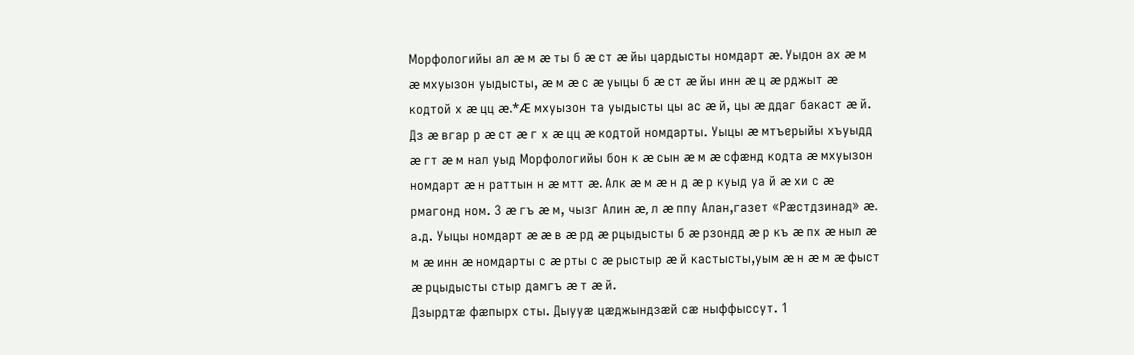Морфологийы ал æ м æ ты б æ ст æ йы цардысты номдарт æ. Уыдон ах æ м æ мхуызон уыдысты, æ м æ с æ уыцы б æ ст æ йы инн æ ц æ рджыт æ кодтой х æ цц æ.*Æ мхуызон та уыдысты цы ас æ й, цы æ ддаг бакаст æ й. Дз æ вгар р æ ст æ г х æ цц æ кодтой номдарты. Уыцы æ мтъерыйы хъуыдд æ гт æ м нал уыд Морфологийы бон к æ сын æ м æ сфæнд кодта æ мхуызон номдарт æ н раттын н æ мтт æ. Алк æ м æ н д æ р куыд уа й æ хи с æ рмагонд ном. З æ гъ æ м, чызг Алин æ, л æ ппу Алан,газет «Рæстдзинад» æ. а.д. Уыцы номдарт æ æ в æ рд æ рцыдысты б æ рзондд æ р къ æ пх æ ныл æ м æ инн æ номдарты с æ рты с æ рыстыр æ й кастысты,уым æ н æ м æ фыст æ рцыдысты стыр дамгъ æ т æ й.
Дзырдтæ фæпырх сты. Дыууæ цæджындзæй сæ ныффыссут. 1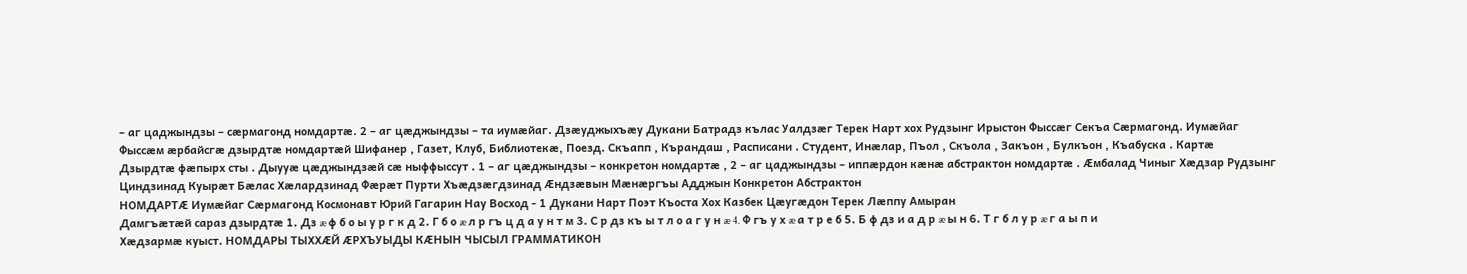– аг цаджындзы – сæрмагонд номдартæ. 2 – аг цæджындзы – та иумæйаг. Дзæуджыхъæу Дукани Батрадз кълас Уалдзæг Терек Нарт хох Рудзынг Ирыстон Фыссæг Секъа Сæрмагонд. Иумæйаг
Фыссæм æрбайсгæ дзырдтæ номдартæй Шифанер , Газет, Клуб, Библиотекæ, Поезд. Скъапп , Кърандаш , Расписани . Студент, Инæлар, Пъол , Скъола , Закъон , Булкъон , Къабуска . Картæ
Дзырдтæ фæпырх сты . Дыууæ цæджындзæй сæ ныффыссут . 1 – аг цæджындзы – конкретон номдартæ , 2 – аг цаджындзы – иппæрдон кæнæ абстрактон номдартæ . Æмбалад Чиныг Хæдзар Рудзынг Циндзинад Куырæт Бæлас Хæлардзинад Фæрæт Пурти Хъæдзæгдзинад Æндзæвын Мæнæргъы Адджын Конкретон Абстрактон
НОМДАРТÆ Иумæйаг Сæрмагонд Космонавт Юрий Гагарин Нау Восход - 1 Дукани Нарт Поэт Къоста Хох Казбек Цæугæдон Терек Лæппу Амыран
Дамгъæтæй сараз дзырдтæ 1. Дз æ ф б о ы у р г к д 2. Г б о æ л р гъ ц д а у н т м 3. С р дз къ ы т л о а г у н æ 4. Ф гъ у х æ а т р е б 5. Б ф дз и а д р æ ы н 6. Т г б л у р æ г а ы п и
Хæдзармæ куыст. НОМДАРЫ ТЫХХÆЙ ÆРХЪУЫДЫ КÆНЫН ЧЫСЫЛ ГРАММАТИКОН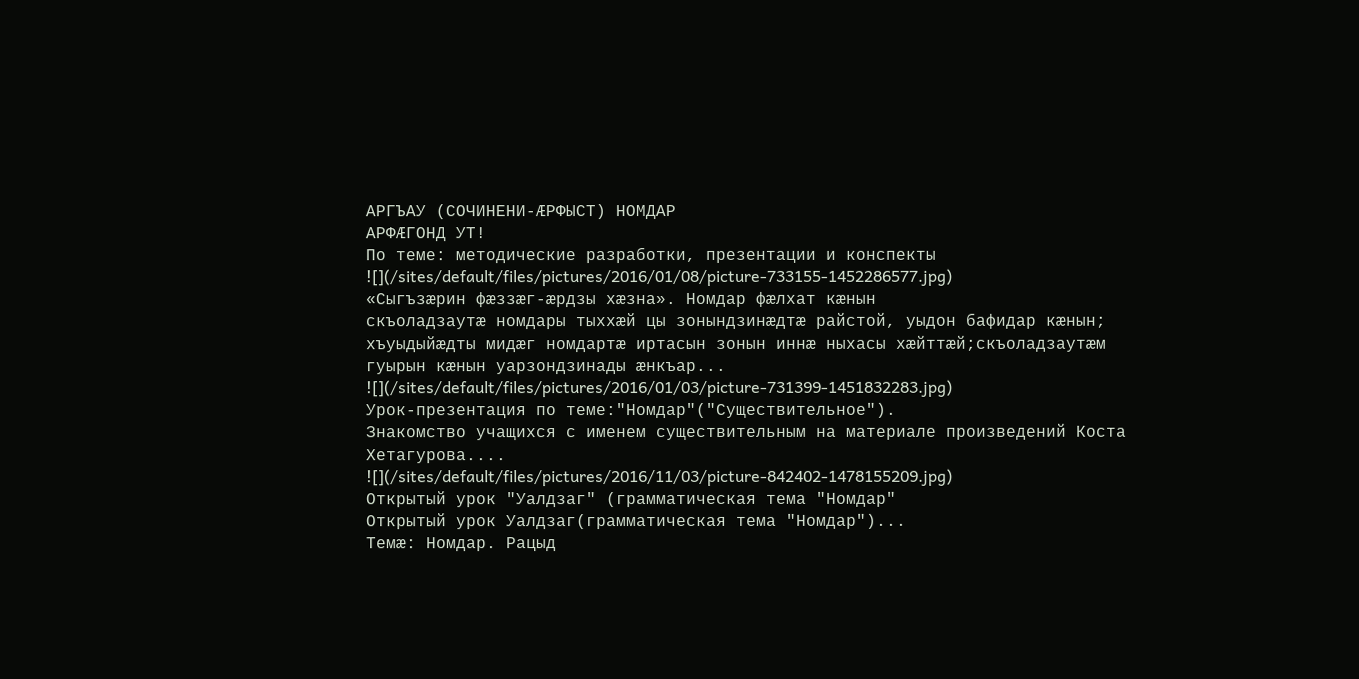АРГЪАУ (СОЧИНЕНИ-ÆРФЫСТ) НОМДАР
АРФÆГОНД УТ!
По теме: методические разработки, презентации и конспекты
![](/sites/default/files/pictures/2016/01/08/picture-733155-1452286577.jpg)
«Сыгъзæрин фæззæг-æрдзы хæзна». Номдар фæлхат кæнын
скъоладзаутæ номдары тыххæй цы зонындзинæдтæ райстой, уыдон бафидар кæнын; хъуыдыйæдты мидæг номдартæ иртасын зонын иннæ ныхасы хæйттæй;скъоладзаутæм гуырын кæнын уарзондзинады æнкъар...
![](/sites/default/files/pictures/2016/01/03/picture-731399-1451832283.jpg)
Урок-презентация по теме:"Номдар"("Существительное").
Знакомство учащихся с именем существительным на материале произведений Коста Хетагурова....
![](/sites/default/files/pictures/2016/11/03/picture-842402-1478155209.jpg)
Открытый урок "Уалдзаг" (грамматическая тема "Номдар"
Открытый урок Уалдзаг(грамматическая тема "Номдар")...
Темæ: Номдар. Рацыд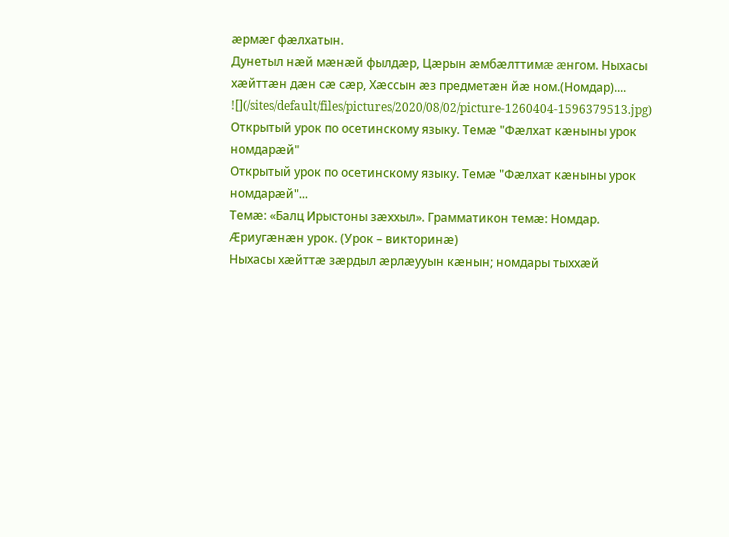æрмæг фæлхатын.
Дунетыл нæй мæнæй фылдæр, Цæрын æмбæлттимæ æнгом. Ныхасы хæйттæн дæн сæ сæр, Хæссын æз предметæн йæ ном.(Номдар)....
![](/sites/default/files/pictures/2020/08/02/picture-1260404-1596379513.jpg)
Открытый урок по осетинскому языку. Темæ "Фæлхат кæныны урок номдарæй"
Открытый урок по осетинскому языку. Темæ "Фæлхат кæныны урок номдарæй"...
Темӕ: «Балц Ирыстоны зӕххыл». Грамматикон темӕ: Номдар. Æриугӕнӕн урок. (Урок – викторинӕ)
Ныхасы хæйттæ зæрдыл æрлæууын кæнын; номдары тыххæй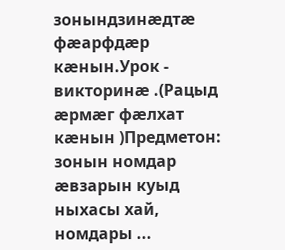зонындзинæдтæ фæарфдæр кæнын.Урок - викторинӕ .(Рацыд æрмæг фæлхат кæнын )Предметон: зонын номдар æвзарын куыд ныхасы хай, номдары ...